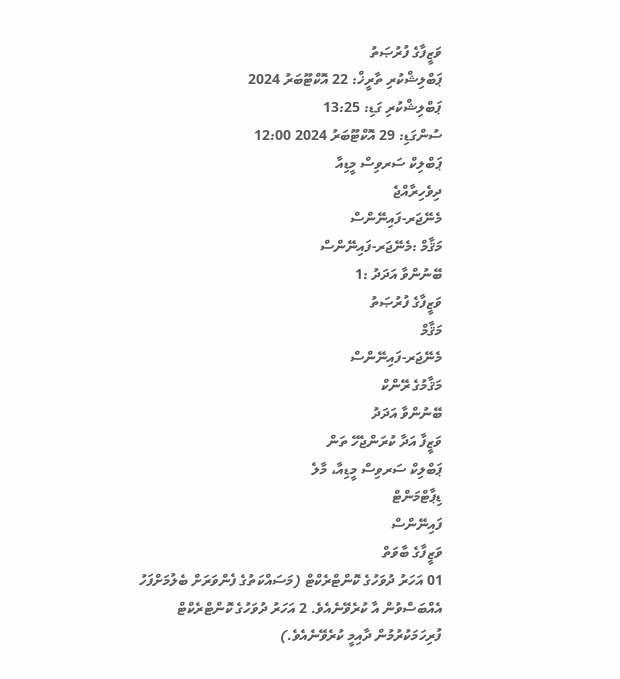ވަޒީފާގެ ފުރުޞަތު
ޕަބްލިޝްކުރި ތާރީޚް: 22 އޮކްޓޫބަރު 2024
ޕަބްލިޝްކުރި ގަޑި: 13:25
ސުންގަޑި: 29 އޮކްޓޫބަރު 2024 12:00
ޕަބްލިކް ސަރވިސް މީޑިއާ
ދިވެހިރާއްޖެ
މެނޭޖަރ-ފައިނޭންސް
މަޤާމް :މެނޭޖަރ-ފައިނޭންސް
ބޭނުންވާ އަދަދު :1
ވަޒީފާގެ ފުރުޞަތު
މަޤާމް
މެނޭޖަރ-ފައިނޭންސް
މަޤާމުގެ ރޭންކް
ބޭނުންވާ އަދަދު
ވަޒީފާ އަދާ ކުރަންޖެހޭ ތަން
ޕަބްލިކް ސަރވިސް މީޑިއާ، މާލެ
ޑިޕާޓްމަންޓް
ފައިނޭންސް
ވަޒީފާގެ ބާވަތް
01 އަހަރު ދުވަހުގެ ކޮންޓްރެކްޓް (މަސައްކަތުގެ ފެންވަރަށް ބެލުމަށްފަހު އެއްބަސްވުން އާ ކުރެވޭނެއެވެ. 2 އަހަރު ދުވަހުގެ ކޮންޓްރެކްޓް ފުރިހަމަކުރުމުން ދާއިމީ ކުރެވޭނެއެވެ.)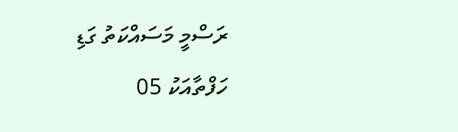ރަސްމީ މަސައްކަތު ގަޑި
ހަފްތާއަކު 05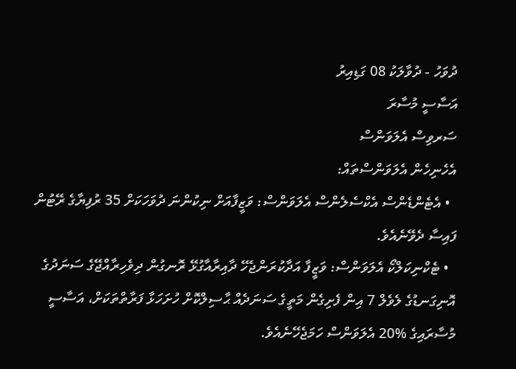ދުވަހު - ދުވާލަކު 08 ގަޑިއިރު
އަސާސީ މުސާރަ
ސަރވިސް އެލަވަންސް
އެހެނިހެން އެލަވަންސްތައް:
  • އެޓެންޑެންސް އެކްސެލެންސް އެލަވަންސް: ވަޒީފާއަށް ނިކުންނަ ދުވަހަކަށް 35 ރުފިޔާގެ ރޭޓުން ފައިސާ ދެވޭނެއެވެ.
  • ޓެކްނިކަލްކޯ އެލަވަންސް: ވަޒީފާ އަދާކުރަންޖެހޭ ދާއިރާއާގުޅޭ ރޮނގުން ދިވެހިރާއްޖޭގެ ސަނަދުގެ އޮނިގަނޑުގެ ލެވެލް 7 އިން ފެށިގެން މަތީގެ ސަނަދެއް ޙާސިލްކޮށް ހުށަހަޅާ ފަރާތްތަކަށް، އަސާސީ މުސާރައިގެ %20 އެލަވަންސް ހަމަޖެހޭނެއެވެ.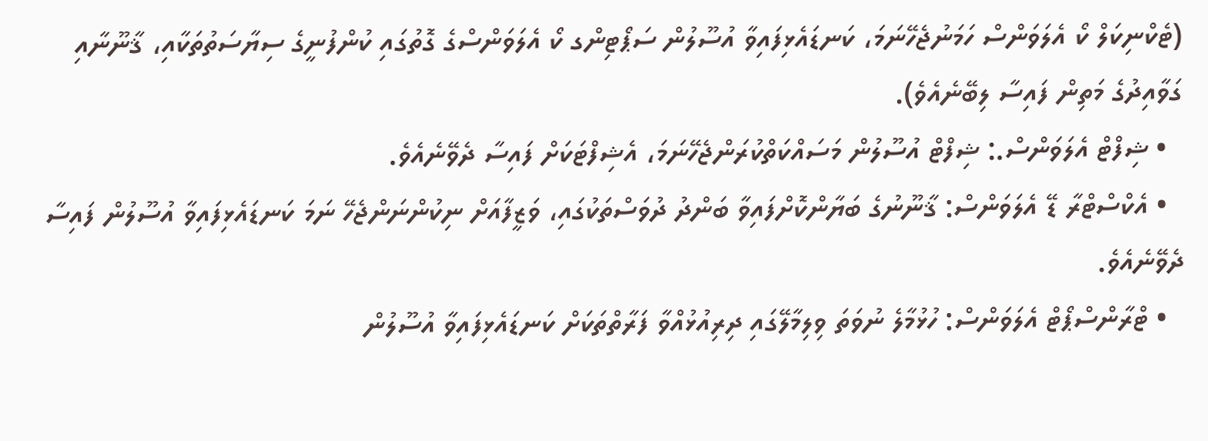(ޓެކްނިކަލް ކޯ އެލަވަންސް ހަމަނުޖެހޭނަމަ، ކަނޑައެޅިފައިވާ އުސޫލުން ސަޕޯޓިންގ ކޯ އެލަވަންސްގެ ގޮތުގައި ކުންފުނީގެ ސިޔާސަތުތަކާއި، ޤާނޫނާއި ގަވާއިދުގެ މަތިން ފައިސާ ލިބޭނެއެވެ).
  • ޝިފްޓް އެލަވަންސް.: ޝިފްޓް އުސޫލުން މަސައްކަތްކުރަންޖެހޭނަމަ، އެޝިފްޓަކަށް ފައިސާ ދެވޭނެއެވެ.
  • އެކްސްޓްރާ ޑޭ އެލަވަންސް: ޤާނޫނުގެ ބަޔާންކޮށްފައިވާ ބަންދު ދުވަސްތަކުގައި، ވަޒީފާއަށް ނިކުންނަންޖެހޭ ނަމަ ކަނޑައެޅިފައިވާ އުސޫލުން ފައިސާ ދެވޭނެއެވެ.
  • ޓްރާންސްޕޯޓް އެލަވަންސް: ހުޅުމާލެ ނުވަތަ ވިލިމާލޭގައި ދިރިއުޅުއްވާ ފަރާތްތަކަށް ކަނޑައެޅިފައިވާ އުސޫލުން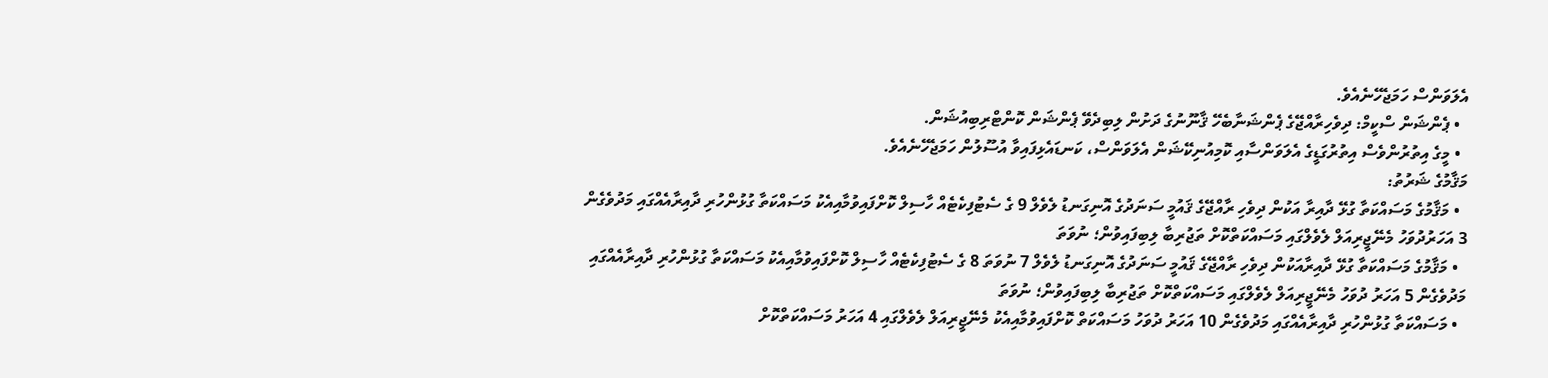އެލަވަންސް ހަމަޖެހޭނެއެވެ.
  • ޕެންޝަން ސްކީމް: ދިވެހިރާއްޖޭގެ ޕެންޝަނާބެހޭ ޤާނޫނުގެ ދަށުން ލިބިދެވޭ ޕެންޝަން ކޮންޓްރިބިއުޝަން.
  • މީގެ އިތުރުންވެސް އިތުރުގަޑީގެ އެލަވަންސާއި ކޮމިއުނިކޭޝަން އެލަވަންސް، ކަނޑައެޅިފައިވާ އުސޫލުން ހަމަޖެހޭނެއެވެ.
މަޤާމުގެ ޝަރުތު:
  • މަޤާމުގެ މަސައްކަތާ ގުޅޭ ދާއިރާ އަކުން ދިވެހި ރާއްޖޭގެ ޤައުމީ ސަނަދުގެ އޮނިގަނޑު ލެވެލް 9 ގެ ސެޓުފިކެޓެއް ހާސިލް ކޮށްފައިވުމާއިއެކު މަސައްކަތާ ގުޅުންހުރި ދާއިރާއެއްގައި މަދުވެގެން 3 އަހަރުދުވަހު މެނޭޖީރިއަލް ލެވެލްގައި މަސައްކަތްކޮށް ތަޖުރިބާ ލިބިފައިވުން؛ ނުވަތަ
  • މަޤާމުގެ މަސައްކަތާ ގުޅޭ ދާއިރާއަކުން ދިވެހި ރާއްޖޭގެ ޤައުމީ ސަނަދުގެ އޮނިގަނޑު ލެވެލް 7 ނުވަތަ 8 ގެ ސެޓުފިކެޓެއް ހާސިލް ކޮށްފައިވުމާއިއެކު މަސައްކަތާ ގުޅުންހުރި ދާއިރާއެއްގައި މަދުވެގެން 5 އަހަރު ދުވަހު މެނޭޖީރިއަލް ލެވެލްގައި މަސައްކަތްކޮށް ތަޖުރިބާ ލިބިފައިވުން؛ ނުވަތަ
  • މަސައްކަތާ ގުޅުންހުރި ދާއިރާއެއްގައި މަދުވެގެން 10 އަހަރު ދުވަހު މަސައްކަތް ކޮށްފައިވުމާއިއެކު މެނޭޖީރިއަލް ލެވެލްގައި 4 އަހަރު މަސައްކަތްކޮށް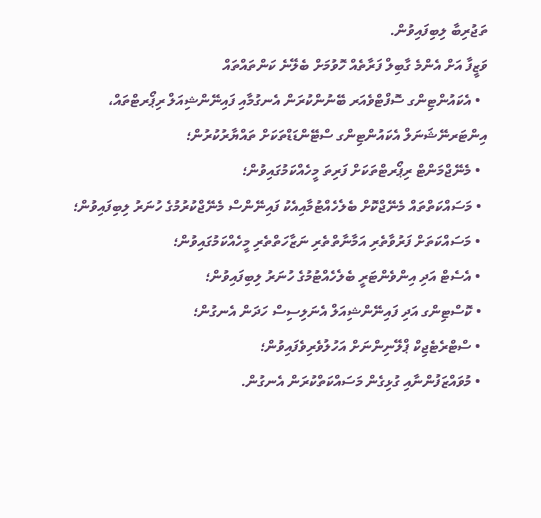ތަޖުރިބާ ލިބިފައިވުން.
ވަޒީފާ އަށް އެންމެ ގާބިލް ފަރާތެއް ހޮވުމަށް ބެލޭނެ ކަންތައްތައް
  • އެކައުންޓިންގ ސޮފްޓްވެއަރ ބޭނުންކުރަން އެނގުމާއި ފައިނޭންޝިއަލް ރިޕޯރޓްތައް، އިންޓަރނޭޝަނަލް އެކައުންޓިންގ ސްޓޭންޑަޑްތަކަށް ތައްޔާރުކުރުން؛
  • މެނޭޖްމަންޓް ރިޕޯރޓްތަކަށް ފަރިތަ މީހެއްކަމުގައިވުން؛
  • މަސައްކަތްތައް މެނޭޖްކޮށް ބެލެހެއްޓުމާއިއެކު ފައިނޭންސް މެނޭޖްކުރުމުގެ ހުނަރު ލިބިފައިވުން؛
  • މަސައްކަތަށް ފަރުވާތެރި އަމާނާތްތެރި ނަޒާހަތްތެރި މީހެއްކަމުގައިވުން؛
  • އެސެޓް އަދި އިންވެންޓަރީ ބެލެހެއްޓުމުގެ ހުނަރު ލިބިފައިވުން؛
  • ކޮސްޓިންގ އަދި ފައިނޭންޝިއަލް އެނަލިސިސް ހަދަން އެނގުން؛
  • ސްޓްރެޓެޖިކް ޕްލޭނިންނަށް އަހުލުވެރިވެފައިވުން؛
  • މުވައްޒަފުންނާއި ގުޅިގެން މަސައްކަތްކުރަން އެނގުން.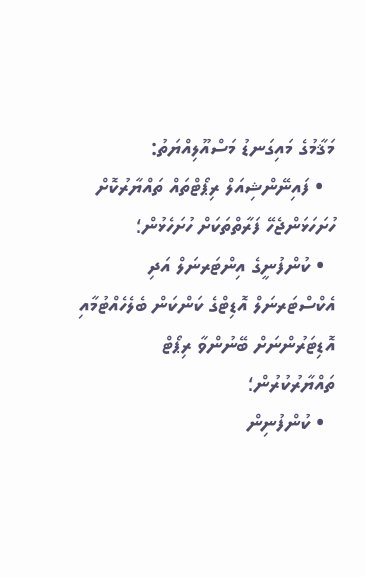މަޤާމުގެ މައިގަނޑު މަސްއޫލިއްޔަތު:
  • ފައިނޭންޝިއަލް ރިޕޯޓްތައް ތައްޔާރުކޮށް ހުށަހަޅަންޖެހޭ ފަރާތްތަކަށް ހުށަހެޅުން؛
  • ކުންފުނީގެ އިންޓަރނަލް އަދި އެކްސްޓަރނަލް އޮޑިޓްގެ ކަންކަން ބެލެހެއްޓުމާއި އޮޑިޓަރުންނަށް ބޭނުންވާ ރިޕޯޓް ތައްޔާރުކުރުން؛
  • ކުންފުނިން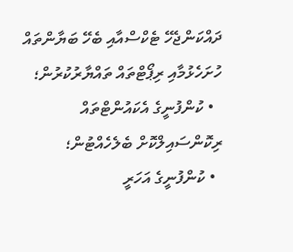ދައްކަންޖެހޭ ޓެކްސްއާއި ބެހޭ ބަޔާންތައް ހުށަހެޅުމާއި ރިޕޯޓްތައް ތައްޔާރުކުރުން؛
  • ކުންފުނީގެ އެކައުންޓްތައް ރިކޮންސައިލްކޮށް ބެލެހެއްޓުން؛
  • ކުންފުނީގެ އަހަރީ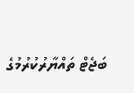ބަޖެޓް ތައްޔާރުކުރުމުގެ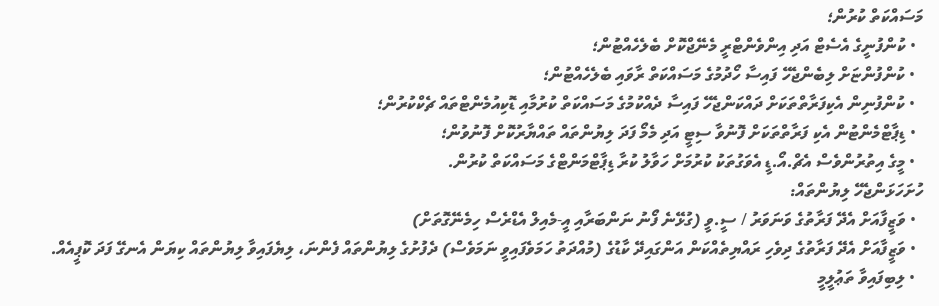މަސައްކަތް ކުރުން؛
  • ކުންފުނީގެ އެސެޓް އަދި އިންވެންޓްރީ މެނޭޖްކޮށް ބެލެހެއްޓުން؛
  • ކުންފުންޏަށް ލިބެންޖެހޭ ފައިސާ ހޯދުމުގެ މަސައްކަތް ރާވައި ބެލެހެއްޓުން؛
  • ކުންފުނިން އެކިފަރާތްތަކަށް ދައްކަންޖެހޭ ފައިސާ ދެއްކުމުގެ މަސައްކަތް ކުރުމާއި ޑޮކިއުމެންޓްތައް ޗެކްކުރުން؛
  • ޑިޕާޓްމެންޓުން އެކި ފަރާތްތަކަށް ފޮނުވާ ސިޓީ އަދި މެމޯ ފަދަ ލިޔުންތައް ތައްޔާރުކޮށް ފޮނުވުން؛
  • މީގެ އިތުރުންވެސް އެޗް.އޯ.ޑީ އެވަގުތަކު ކުރުމަށް ހަވާލު ކުރާ ޑިޕާޓްމަންޓްގެ މަސައްކަތް ކުރުން.
ހުށަހަޅަންޖެހޭ ލިޔުންތައް:
  • ވަޒީފާއަށް އެދޭ ފަރާތުގެ ވަނަވަރު / ސީ.ވީ (ގުޅޭނެ ފޯނު ނަންބަރާއި އީ-މެއިލް އެޑްރެސް ހިމެނޭގޮތަށް)
  • ވަޒީފާއަށް އެދޭ ފަރާތުގެ ދިވެހި ރައްޔިތެއްކަން އަންގައިދޭ ކާޑުގެ (މުއްދަތު ހަމަވެފައިވީ ނަމަވެސް) ދެފުށުގެ ލިޔުންތައް ފެންނަ، ލިޔެފައިވާ ލިޔުންތައް ކިޔަން އެނގޭ ފަދަ ކޮޕީއެއް.
  • ލިބިފައިވާ ތަޢުލީމީ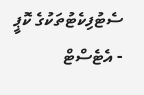ސެޓުފިކެޓުތަކުގެ ކޮޕީ
- އެޓެސްޓް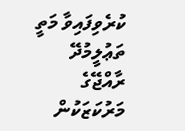ކުރެވިފައިވާ މަތީ ތަޢުލީމުދޭ ރާއްޖޭގެ މަރުކަޒަކުން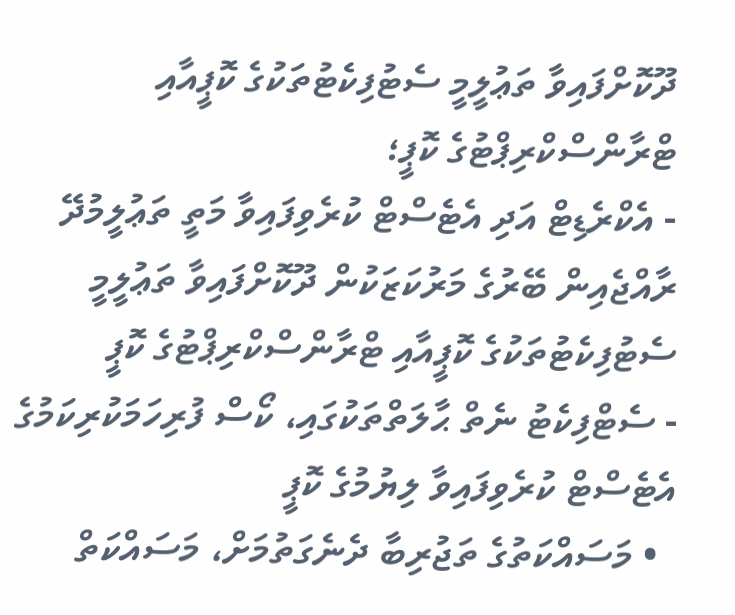ދޫކޮށްފައިވާ ތަޢުލީމީ ސެޓުފިކެޓުތަކުގެ ކޮޕީއާއި ޓްރާންސްކްރިޕްޓުގެ ކޮޕީ؛
- އެކްރެޑިޓް އަދި އެޓެސްޓް ކުރެވިފައިވާ މަތީ ތަޢުލީމުދޭ ރާއްޖެއިން ބޭރުގެ މަރުކަޒަކުން ދޫކޮށްފައިވާ ތަޢުލީމީ ސެޓުފިކެޓުތަކުގެ ކޮޕީއާއި ޓްރާންސްކްރިޕްޓުގެ ކޮޕީ
- ސެޓްފިކެޓު ނެތް ޙާލަތްތަކުގައި، ކޯސް ފުރިހަމަކުރިކަމުގެ އެޓެސްޓް ކުރެވިފައިވާ ލިޔުމުގެ ކޮޕީ
  • މަސައްކަތުގެ ތަޖުރިބާ ދެނެގަތުމަށް، މަސައްކަތް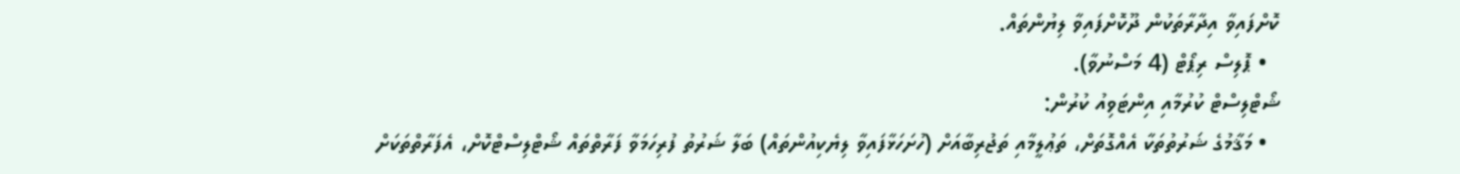ކޮށްފައިވާ އިދާރާތަކުން ދޫކޮށްފައިވާ ލިޔުންތައް.
  • ޕޮލިސް ރިޕޯޓް (4 މަސްނުވާ).
ޝޯޓްލިސްޓް ކުރުމާއި އިންޓަވިއު ކުރުން:
  • މަޤާމުގެ ޝަރުތުތަކާ އެއްގޮތަށް، ތަޢުލީމާއި ތަޖުރިބާއަށް (ހުށަހަޅާފައިވާ ލިޔެކިއުންތައް) ބަލާ ޝަރުތު ފުރިހަމަވާ ފަރާތްތައް ޝޯޓްލިސްޓްކޮށް، އެފަރާތްތަކަށް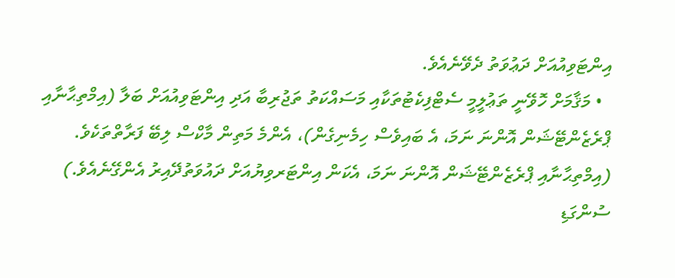އިންޓަވިއުއަށް ދަޢުވަތު ދެވޭނެއެވެ.
  • މަޤާމަށް ހޮވޭނީ ތަޢުލީމީ ސެޓްފިކެޓުތަކާއި މަސައްކަތު ތަޖުރިބާ އަދި އިންޓަވިއުއަށް ބަލާ (އިމްތިޙާނާއި ޕްރެޒެންޓޭޝަން އޮންނަ ނަމަ، އެ ބައިވެސް ހިމެނިގެން)، އެންމެ މަތިން މާކްސް ލިބޭ ފަރާތްތަކެވެ.
(އިމްތިޙާނާއި ޕްރެޒެންޓޭޝަން އޮންނަ ނަމަ، އެކަން އިންޓަރވިޔުއަށް ދައުވަތުދޭއިރު އެންގޭނެއެވެ.)
ސުންގަޑި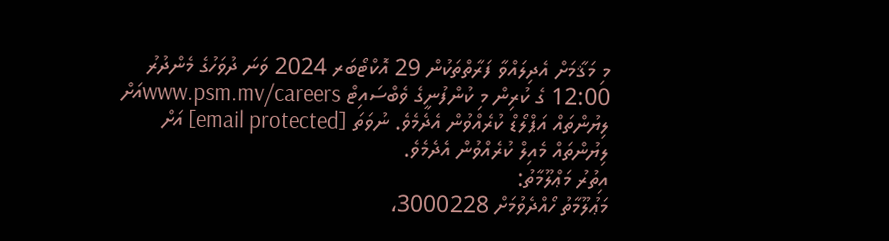މި މަޤާމަށް އެދިލައްވާ ފަރާތްތަކުން 29 އޮކްޓޯބަރ 2024 ވަނަ ދުވަހުގެ މެންދުރު 12:00 ގެ ކުރިން މި ކުންފުނީގެ ވެބްސައިޓް www.psm.mv/careersއަށް ލިޔުންތައް އަޕްލޯޑް ކުރެއްވުން އެދެމެވެ. ނުވަތަ [email protected] އަށް ލިޔުންތައް މެއިލް ކުރެއްވުން އެދެމެވެ.
އިތުރު މަޢްލޫމާތު:
މަޢުލޫމާތު ހޯއްދެވުމަށް 3000228،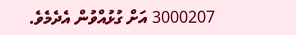3000207 އަށް ގުޅުއްވުން އެދެމެވެ.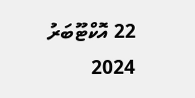22 އޮކްޓޫބަރު 2024